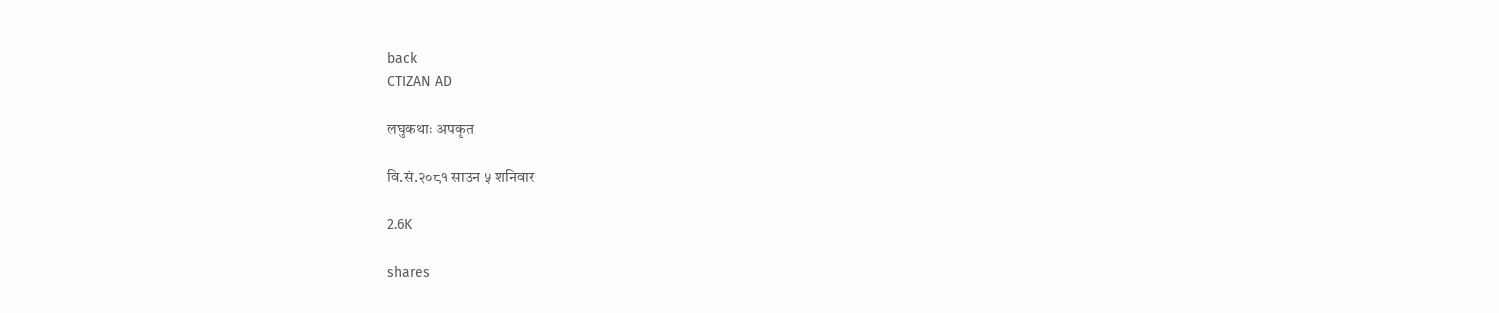back
CTIZAN AD

लघुकथाः अपकृत

वि.सं.२०८१ साउन ५ शनिवार

2.6K

shares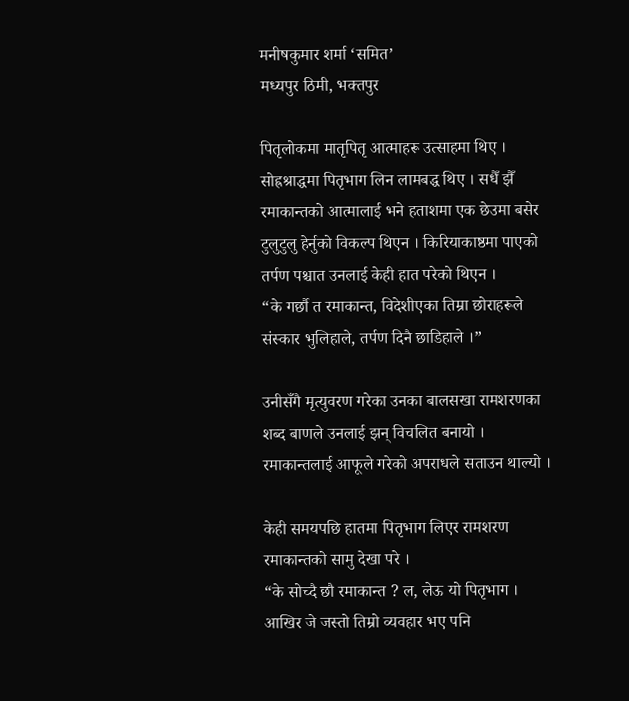मनीषकुमार शर्मा ‘समित’
मध्यपुर ठिमी, भक्तपुर

पितृलोकमा मातृपितृ आत्माहरू उत्साहमा थिए । सोह्रश्राद्धमा पितृभाग लिन लामबद्ध थिए । सधैँ झैँ रमाकान्तको आत्मालाई भने हताशमा एक छेउमा बसेर टुलुटुलु हेर्नुको विकल्प थिएन । किरियाकाष्ठमा पाएको तर्पण पश्चात उनलाई केही हात परेको थिएन ।
“के गर्छौ त रमाकान्त, विदेशीएका तिम्रा छोराहरूले संस्कार भुलिहाले, तर्पण दिनै छाडिहाले ।”

उनीसँगै मृत्युवरण गरेका उनका बालसखा रामशरणका शब्द बाणले उनलाई झन् विचलित बनायो । रमाकान्तलाई आफूले गरेको अपराधले सताउन थाल्यो ।

केही समयपछि हातमा पितृभाग लिएर रामशरण रमाकान्तको सामु देखा परे ।
“के सोच्दै छौ रमाकान्त ? ल, लेऊ यो पितृभाग । आखिर जे जस्तो तिम्रो व्यवहार भए पनि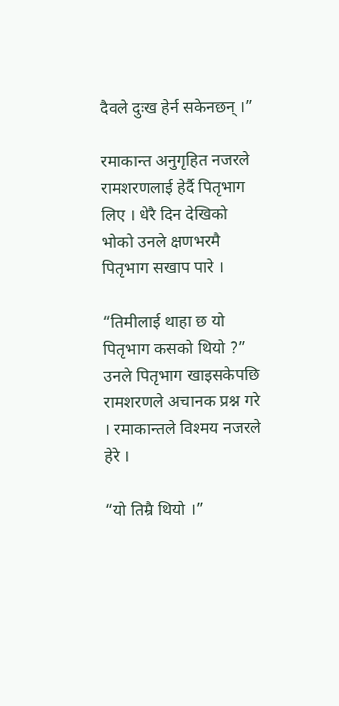दैवले दुःख हेर्न सकेनछन् ।”

रमाकान्त अनुगृहित नजरले रामशरणलाई हेर्दै पितृभाग लिए । धेरै दिन देखिको भोको उनले क्षणभरमै पितृभाग सखाप पारे ।

“तिमीलाई थाहा छ यो पितृभाग कसको थियो ?” उनले पितृभाग खाइसकेपछि रामशरणले अचानक प्रश्न गरे । रमाकान्तले विश्मय नजरले हेरे ।

“यो तिम्रै थियो ।”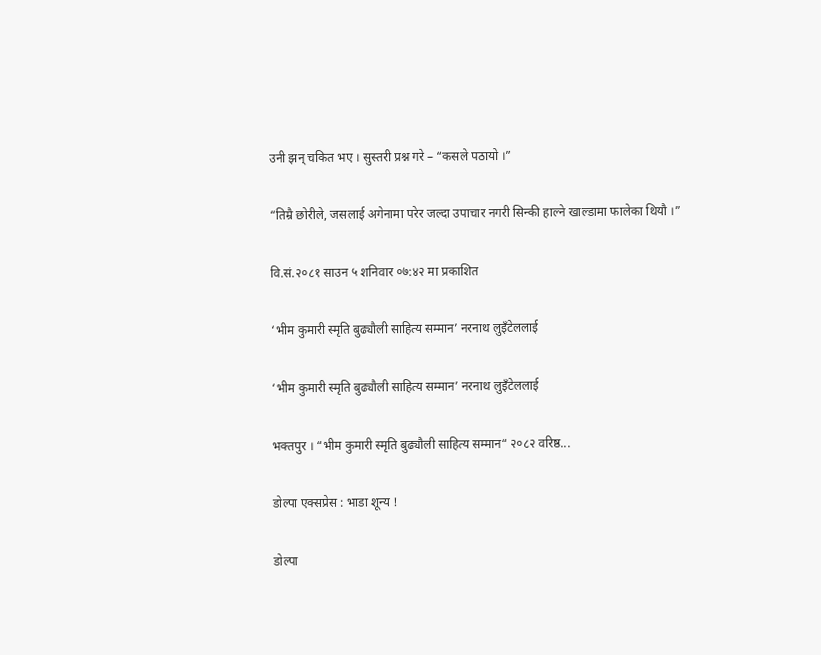उनी झन् चकित भए । सुस्तरी प्रश्न गरे – “कसले पठायो ।”

“तिम्रै छोरीले, जसलाई अगेनामा परेर जल्दा उपाचार नगरी सिन्की हाल्ने खाल्डामा फालेका थियौ ।”

वि.सं.२०८१ साउन ५ शनिवार ०७:४२ मा प्रकाशित

‘भीम कुमारी स्मृति बुढ्यौली साहित्य सम्मान’ नरनाथ लुइँटेललाई

‘भीम कुमारी स्मृति बुढ्यौली साहित्य सम्मान’ नरनाथ लुइँटेललाई

भक्तपुर । “भीम कुमारी स्मृति बुढ्यौली साहित्य सम्मान“ २०८२ वरिष्ठ...

डोल्पा एक्सप्रेस : भाडा शून्य !

डोल्पा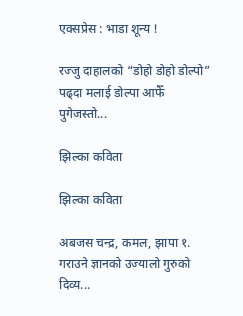एक्सप्रेस : भाडा शून्य !

रज्जु दाहालको “डोहो डोहो डोल्पो” पढ्दा मलाई डोल्पा आफैँ पुगेजस्तो...

झिल्का कविता

झिल्का कविता

अबजस चन्द्र, कमल, झापा १. गराउने ज्ञानको उज्यालो गुरुको दिव्य...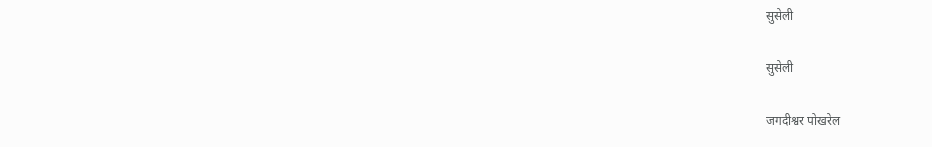सुसेली

सुसेली

जगदीश्वर पोखरेल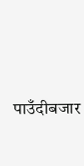पाउँदीबजार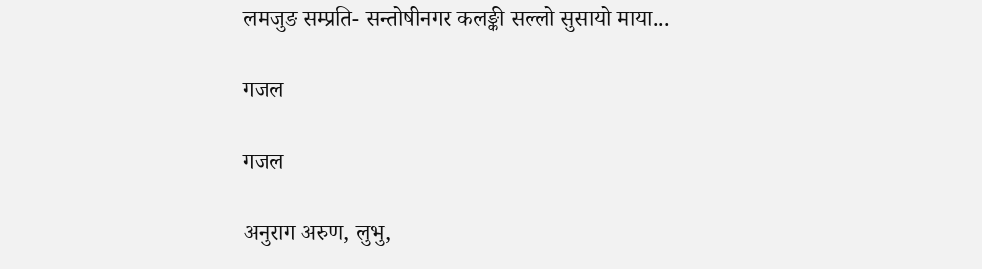लमजुङ सम्प्रति- सन्तोषीनगर कलङ्की सल्लो सुसायो माया...

गजल

गजल

अनुराग अरुण, लुभु,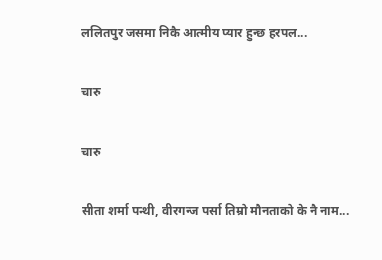ललितपुर जसमा निकै आत्मीय प्यार हुन्छ हरपल...

चारु

चारु

सीता शर्मा पन्थी, वीरगन्ज पर्सा तिम्रो मौनताको के नै नाम...